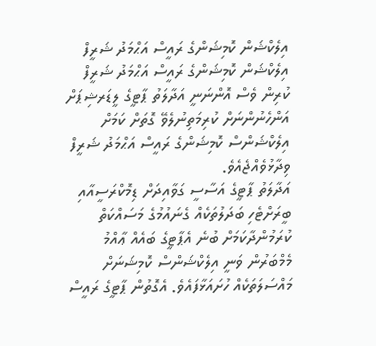އިލެކްޝަން ކޮމިޝަންގެ ރައީސް އަޙްމަދު ޝަރީފް
އިލެކްޝަން ކޮމިޝަންގެ ރައީސް އަޙްމަދު ޝަރީފް
ކުރިން ވެސް އޮންނަނީ އަދާލަތު ޕާޓީގެ ލީޑަރޝިޕަށް އަންހެނުންނަށް ކުރިމަތިނުލެވޭ ގޮތަށް ކަމަށް އިލެކްޝަންސް ކޮމިޝަންގެ ރައީސް އަޙްމަދު ޝަރީފް ވިދާޅުވެއްޖެއެވެ.
އަދާލަތު ޕާޓީގެ އަސާސީ ގަވާއިދަށް ޑިމޮކްރަސީއާއި ބީރަށްޓެހި ބަދަލުތަކެއް ގެނައުމުގެ މަސައްކަތް ކުރަމުންދާކަމަށް ބުނެ އެޕާޓީގެ ބައެއް ޢާއްމު މެމްބަރުން ވަނީ އިލެކްޝަންސް ކޮމިޝަނަށް މައްސަލަތަކެއް ހުށައަޅާފައެވެ. އެގޮތުން ޕާޓީގެ ރައީސް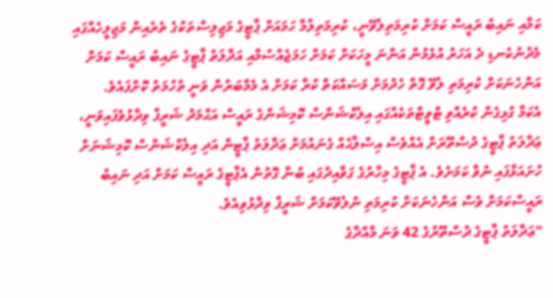ކަމާއި ނައިބު ރައީސް ކަމަށް ކުރިމަތިލެވޭނީ، ކުރިމަތިލުމާ ހަމައަށް ޕާޓީގެ މަޖިލިސްތަކުގެ ތެރެއިން މަޖިލީހެއްގައި މެދުނުކެނޑި ދެ އަހަރު އުޅެމުން އަންނަ މީހަކަށް ކަމަށް ހަމަޖެއްސުމާއި އަދާލަތު ޕާޓީގެ ނައިބު ރައީސް ކަމަށް އަންހެނަކަށް ކުރިމަތި ލެވޭ ގޮތް ހެދުމަށް މަސައްކަތް ކުރާ ކަމަށް އެ މެމްބަރުން ވަނީ ތުހުމަތު ކޮށްފައެވެ.
އެކަމާ ގުޅިގެން ކުރެއްވި ޓްވީޓްތަކެއްގައި އިލެކްޝަންސް ކޮމިޝަންގެ ރައީސް އަޙްމަދު ޝަރީފް ވިދާޅުވެފައިވަނީ، ޢަދާލަތު ޕާޓީގެ ދުސްތޫރަށް އެއްވެސް އިސްލާޙެއް ގެނައުމަށް ޢަދާލަތު ޕާޓީން އަދި އިލެކްޝަންސް ކޮމިޝަނަށް ހުށައަޅާފައި ނުވާ ކަމަށެވެ. އެ ޕާޓީގެ މިހާރުގެ ގަވާއިދުގައި ބުނާ ގޮތުން އެޕާޓީގެ ރައީސް ކަމަށް އަދި ނައިބު ރައީސްކަމަށް ވެސް އަންހެނަކަށް ކުރިމަތި ނުލެވޭކަމަށް ޝަރީފް ވިދާޅުވިއެވެ.
"ޢަދާލަތު ޕާޓީގެ ދުސްތޫރުގެ 42 ވަނަ މާއްދާގެ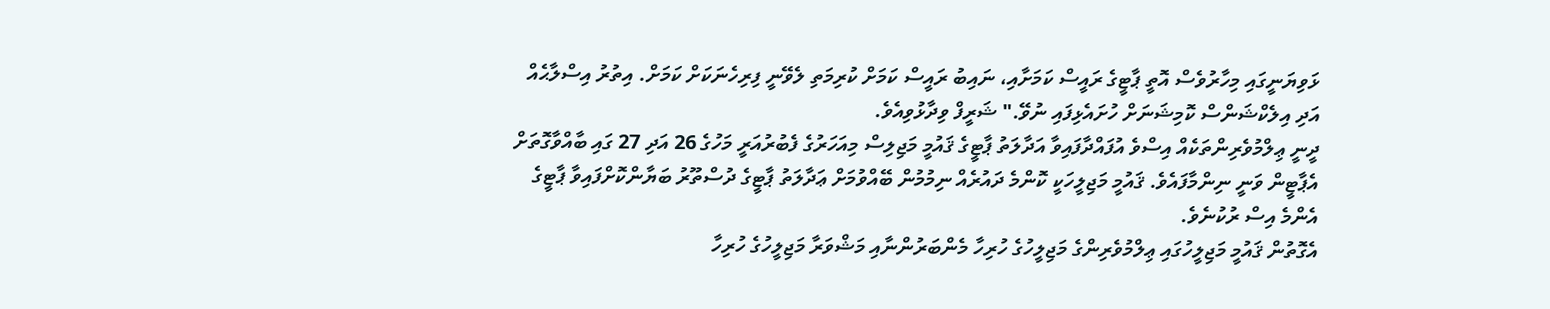ޅަވިޔަނީގައި މިހާރުވެސް އޮތީ ޕާޓީގެ ރައީސް ކަމަށާއި، ނައިބު ރައީސް ކަމަށް ކުރިމަތި ލެވޭނީ ފިރިހެނަކަށް ކަމަށް. އިތުރު އިސްލާޙެއް އަދި އިލެކްޝަންސް ކޮމިޝަނަށް ހުށައެޅިފައި ނުވޭ." ޝަރީފް ވިދާޅުވިއެވެ.
ދީނީ ޢިލްމުވެރިންތަކެއް އިސްވެ އުފައްދާފައިވާ އަދާލަތު ޕާޓީގެ ޤައުމީ މަޖިލިސް މިއަހަރުގެ ފެބުރުއަރީ މަހުގެ 26 އަދި 27 ގައި ބާއްވާގޮތަށް އެޕާޓީން ވަނީ ނިންމާފައެވެ. ޤައުމީ މަޖިލީހަކީ ކޮންމެ ދައުރެއް ނިމުމުން ބޭއްވުމަށް ޢަދާލަތު ޕާޓީގެ ދުސްތޫރު ބަޔާންކޮށްފައިވާ ޕާޓީގެ އެންމެ އިސް ރުކުނެވެ.
އެގޮތުން ޤައުމީ މަޖިލީހުގައި ޢިލްމުވެރިންގެ މަޖިލީހުގެ ހުރިހާ މެންބަރުންނާއި މަޝްވަރާ މަޖިލީހުގެ ހުރިހާ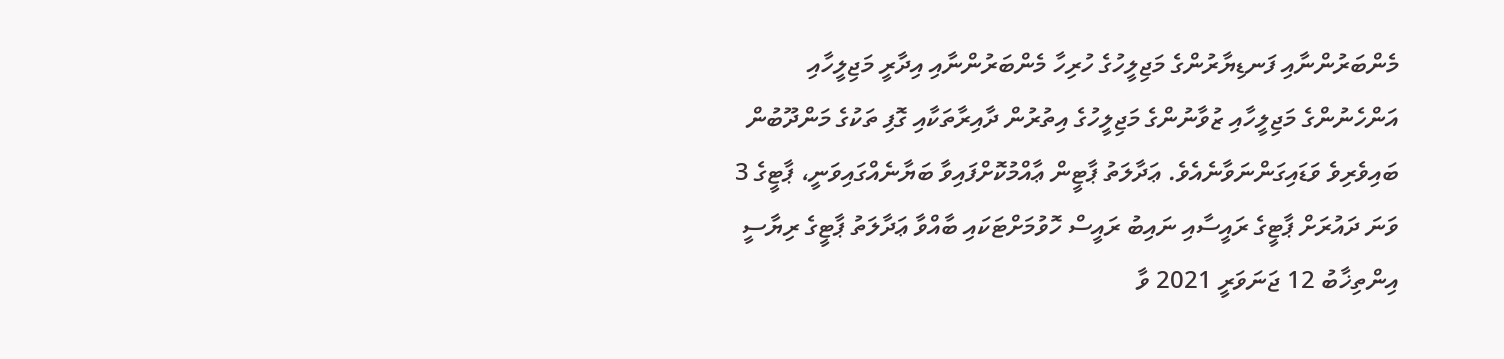މެންބަރުންނާއި ފަނޑިޔާރުންގެ މަޖިލީހުގެ ހުރިހާ މެންބަރުންނާއި އިދާރީ މަޖިލީހާއި އަންހެނުންގެ މަޖިލީހާއި ޒުވާނުންގެ މަޖިލީހުގެ އިތުރުން ދާއިރާތަކާއި ގޮފި ތަކުގެ މަންދޫބުން ބައިވެރިވެ ވަޑައިގަންނަވާނެއެވެ. ޢަދާލަތު ޕާޓީން ޢާއްމުކޮށްފައިވާ ބަޔާނެއްގައިވަނީ، ޕާޓީގެ 3 ވަނަ ދައުރަށް ޕާޓީގެ ރައީސާއި ނައިބު ރައީސް ހޮވުމަށްޓަކައި ބާއްވާ ޢަދާލަތު ޕާޓީގެ ރިޔާސީ އިންތިޚާބު 12 ޖަނަވަރީ 2021 ވާ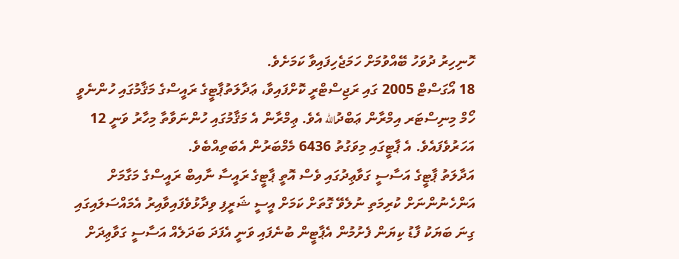ހޮނިހިރު ދުވަހު ބޭއްވުމަށް ހަމަޖެހިފައިވާ ކަމަށެވެ.
18 އޯގަސްޓް 2005 ގައި ރަޖިސްޓްރީ ކޮށްފައިވާ، ޢަދާލަތުޕާޓީގެ ރައީސްގެ މަޤާމުގައި ހުންނެވީ ހޯމް މިނިސްޓަރ އިމްރާން ޢަބްދުالله އެވެ. ޢިމްރާން އެ މަޤާމުގައި ހުންނަވާތާ މިހާރު ވަނީ 12 އަހަރުވެފައެވެ. އެ ޕާޓީގައި މިވަގުތު 6436 މެމްބަރުން އެބަތިއްބެވެ.
އަދާލަތު ޕާޓީގެ އަސާސީ ގަވާޢިދުގައި ވެސް އޮތީ ޕާޓީގެ ރައީސާ ނާއިބް ރައީސްގެ މަގާމަށް އަންހެނުންނަށް ކުރިމަތި ނުލެވޭ ގޮތަށް ކަމަށް އީސީ ޝަރީފި ވިދާޅުވެފައިވާއިރު އެމައްސަލައިގައި ގިނަ ބަޔަކު ފާޑު ކިޔަން ފެށުމުން އެޕާޓީން ބުނެފައި ވަނީ އެފަދަ ބަދަލެއް އަސާސީ ގަވާޢިދަށް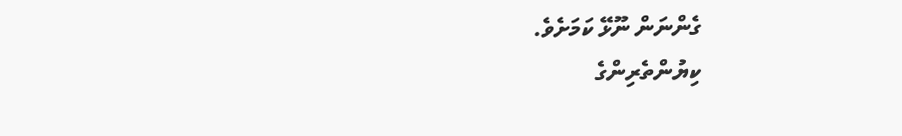ގެންނަން ނޫޅޭ ކަމަށެވެ.
ކިޔުންތެރިންގެ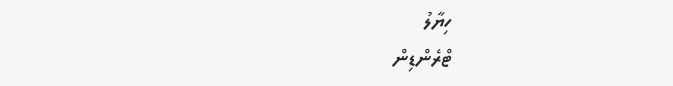ހިޔާލު
ޓްރެންޑިން